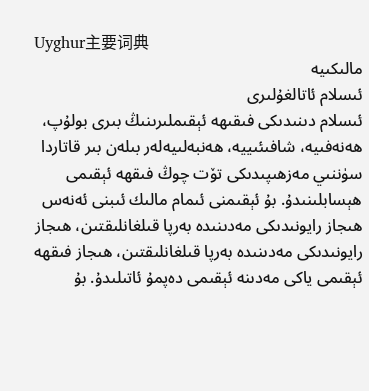Uyghur主要词典
مالىكىيە
ئىسلام ئاتالغۇلىرى
ئىسلام دىنىدىكى فىقىھە ئېقىملىرىنىڭ بىرى بولۇپ، ھەنەفىيە، شافىئىييە، ھەنبەلىيەلەر بىلەن بىر قاتاردا سۈننىي مەزھىپىدىكى تۆت چوڭ فىقھە ئېقىمى ھېسابلىنىدۇ. بۇ ئېقىمنى ئىمام مالىك ئىبنى ئەنەس ھىجاز رايونىدىكى مەدىنىدە بەرپا قىلغانلىقتىن، ھىجاز رايونىدىكى مەدىنىدە بەرپا قىلغانلىقتىن، ھىجاز فىقھە ئېقىمى ياكى مەدىنە ئېقىمى دەپمۇ ئاتىلىدۇ. بۇ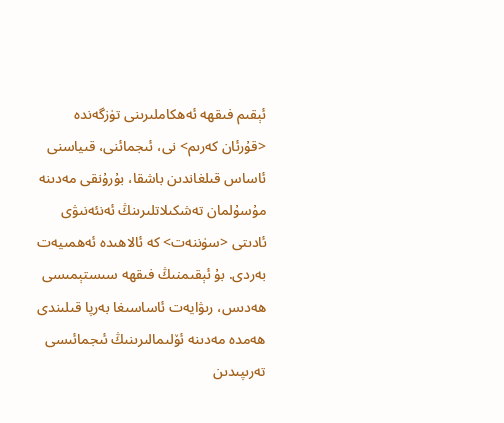ئېقىم فىقھە ئەھكاملىرىنى تۈزگەندە <قۇرئان كەرىم> نى، ئىجمائنى، قىياسنى ئاساس قىلغاندىن باشقا، بۇرۇنقى مەدىنە مۇسۇلمان تەشكىلاتلىرىنڭ ئەنئەنىۋى ئادىتى <سۈننەت> كە ئالاھىدە ئەھمىيەت بەردى. بۇ ئېقىمنىڭ فىقھە سىستېمىسى ھەدىس، رىۋايەت ئاساسىغا بەرپا قىلىندى ھەمدە مەدىنە ئۆلىمالىرىنىڭ ئىجمائىسى تەرىپىدىن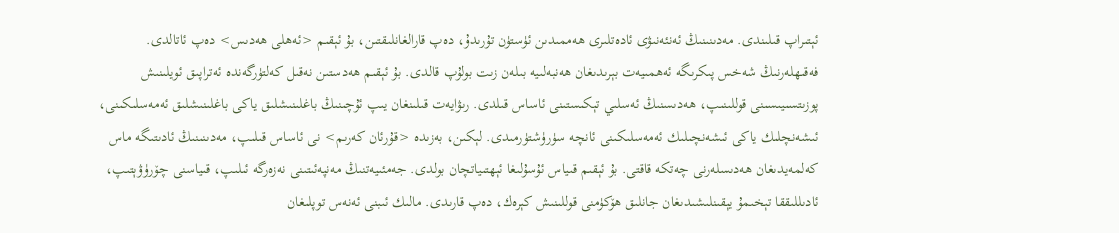ئېتىراپ قىلىندى. مەدىنىنىڭ ئەنئەنىۋى ئادەتلىرى ھەممىدىن ئۈستۈن تۇرىدۇ، دەپ قارالغانلىقتىن، بۇ ئېقىم <ئەھلى ھەدىس> دەپ ئاتالدى. فەقىھلەرنىڭ شەخس پىكرىگە ئەھمىيەت بېرىدىغان ھەنبەلىيە بىلەن زىت بولۇپ قالدى. بۇ ئېقىم ھەدستىن نەقىل كەلتۈرگەندە ئەتراپىق ئويلىنىش پوزىتسىيىسىنى قوللىنىپ، ھەدىسنىڭ ئەسلىي تېكىستىنى ئاساس قىلدى. رىۋايەت قىلىنغان يىپ ئۇچىنىڭ باغلىنىشلىق ياكى باغلىنىشلىق ئەمەسلىكىنى، ئىشەنچلىك ياكى ئىشەنچىلىك ئەمەسلىكىنى ئانچە سۈرۈشتۈرمىدى. لېكىن، بەزىدە <قۇرئان كەرىم> نى ئاساس قىلىپ، مەدىنىنىڭ ئادىتىگە ماس كەلمەيدىغان ھەدىسلەرنى چەتكە قاقتى. بۇ ئېقىم قىياس ئۇسۇلىغا ئېھتىياتچان بولدى. جەمئىيەتنىڭ مەنپەئىتىنى نەزەرگە ئىلىپ، قىياسنى چۆرۈۋېتىپ، ئادىللىققا تېخىمۇ يېقىنلىشىدىغان جانلىق ھۆكۈمنى قوللىنىش كېرەك، دەپ قارىدى. مالىك ئىبنى ئەنەس توپلىغان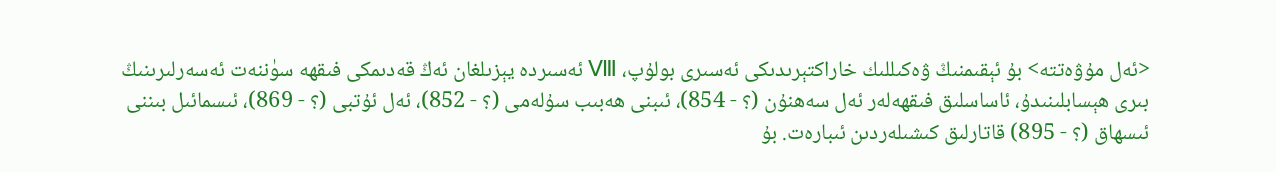<ئەل مۇۋەتتە> بۇ ئېقىمنىڭ ۋەكىللىك خاراكتېرىدىكى ئەسىرى بولۇپ، Ⅷ ئەسىردە يېزىلغان ئەڭ قەدىمكى فىقھە سۈننەت ئەسەرلىرىنىڭ بىرى ھېسابلىنىدۇ، ئاساسلىق فىقھەلەر ئەل سەھنۇن (؟ - 854)، ئىبنى ھەبىب سۇلەمى (؟ - 852)، ئەل ئۇتبى (؟ - 869)، ئىسمائىل بىننى ئىسھاق (؟ - 895) قاتارلىق كىشىلەردىن ئىبارەت. بۇ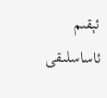ئېقىم ئاساسلىقى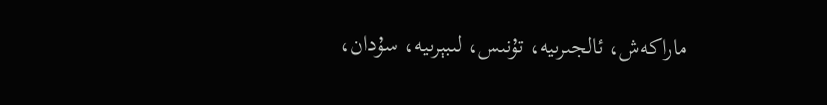ماراكەش، ئالجىرىيە، تۇنىس، لىبېرىيە، سۇدان،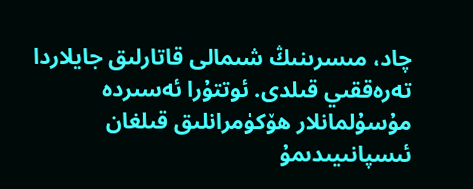چاد، مىسرىنىڭ شىمالى قاتارلىق جايلاردا تەرەققىي قىلدى. ئوتتۇرا ئەسىردە مۇسۇلمانلار ھۆكۈمرانلىق قىلغان ئىسپانىيىدىمۇ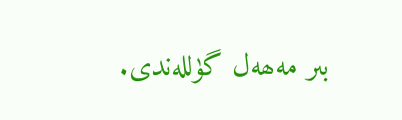بىر مەھەل گۈللەندى.